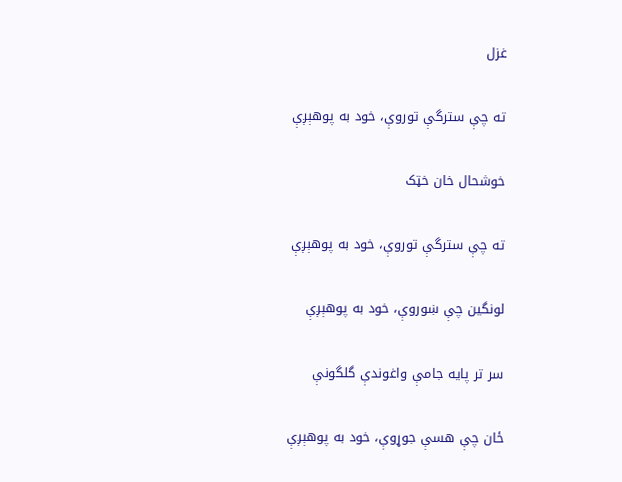غزل

ته چې سترگې توروې، خود به پوهېږې

خوشحال خان خټک

ته چې سترگې توروې، خود به پوهېږې

لونگين چې ښوروې، خود به پوهېږې

سر تر پايه جامې واغوندې گلگونې

ځان چې هسې جوړوې، خود به پوهېږې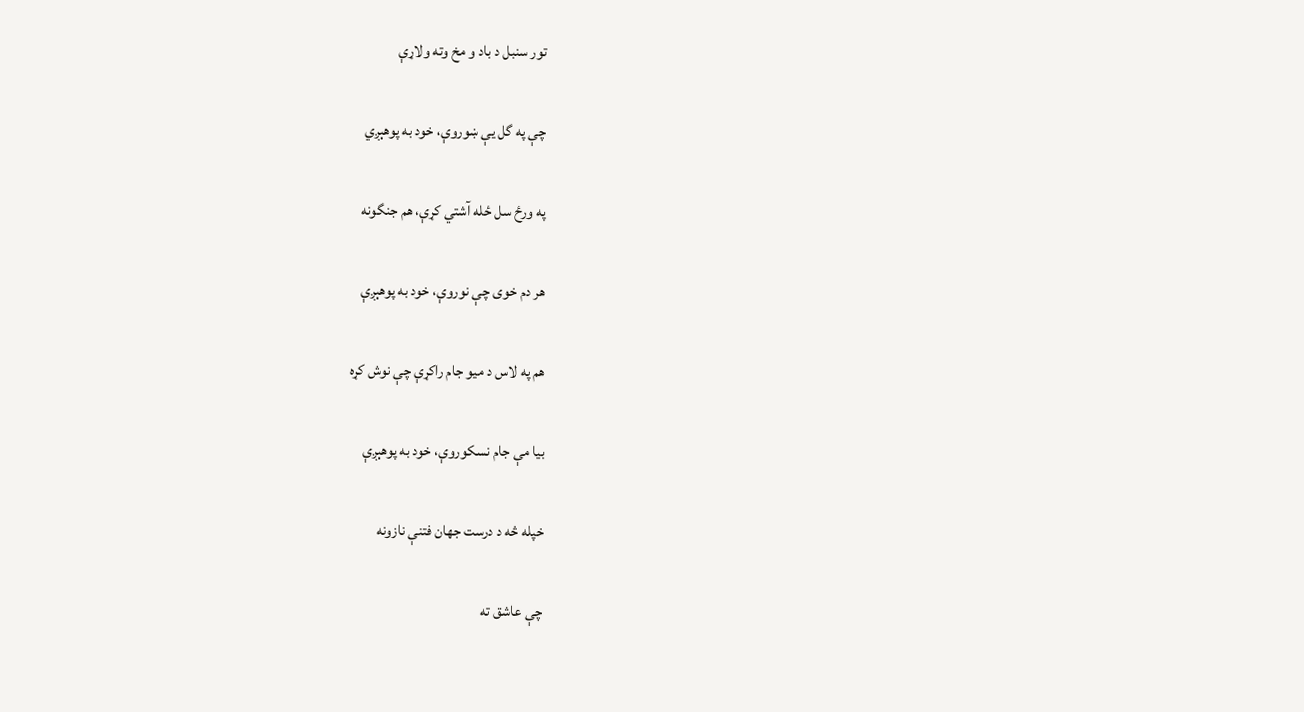تور سنبل د باد و مخ وته ولاړې

چې په گل يې ښوروې، خود به پوهېږي

په ورځ سل ځله آشتي کړې، هم جنگونه

هر دم خوی چې نوروې، خود به پوهېږې

هم په لاس د ميو جام راکړې چې نوش کړه

بيا مې جام نسکوروې، خود به پوهېږې

خپله څه د درست جهان فتنې نازونه

چې عاشق ته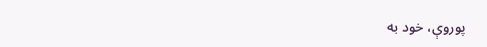پوروې، خود به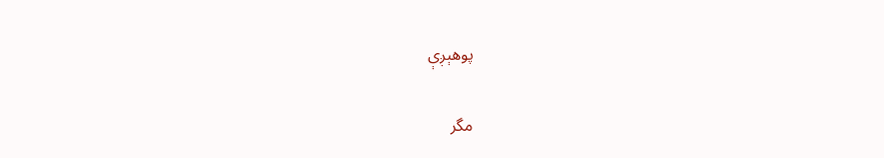پوهېږې

مگر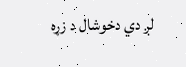لږ دي دخوشال د زړه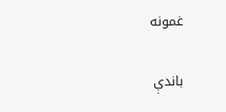غمونه

باندې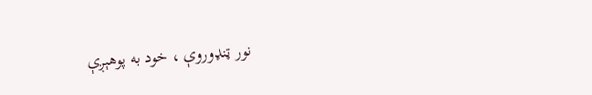نور ټنډوروې ، خود به پوهېږې